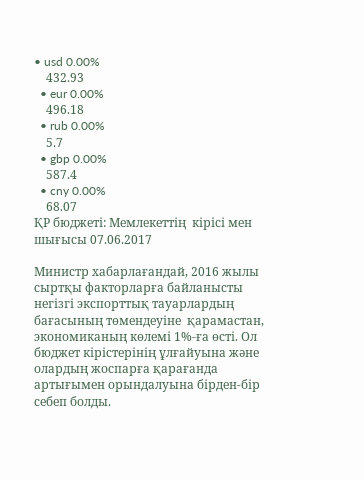• usd 0.00%
    432.93
  • eur 0.00%
    496.18
  • rub 0.00%
    5.7
  • gbp 0.00%
    587.4
  • cny 0.00%
    68.07
ҚР бюджеті: Мемлекеттің  кірісі мен шығысы 07.06.2017

Министр хабарлағандай, 2016 жылы сыртқы факторларға байланысты негізгі экспорттық тауарлардың бағасының төмендеуіне  қарамастан, экономиканың көлемі 1%-ға өсті. Ол  бюджет кірістерінің ұлғайуына және олардың жоспарға қарағанда артығымен орындалуына бірден-бір себеп болды.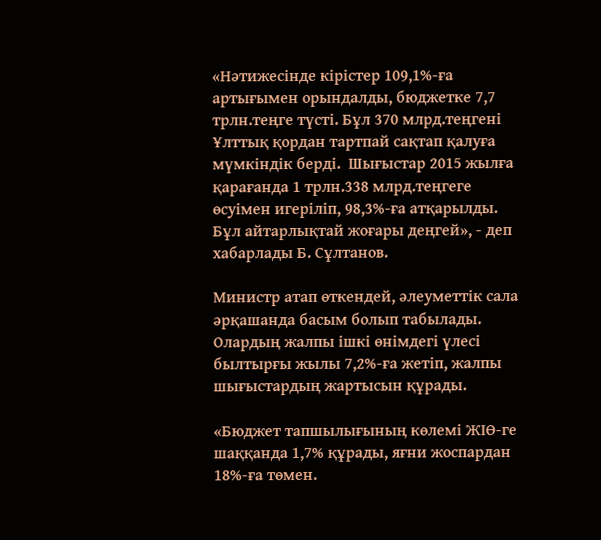«Нәтижесінде кірістер 109,1%-ға артығымен орындалды, бюджетке 7,7 трлн.теңге түсті. Бұл 370 млрд.теңгені Ұлттық қордан тартпай сақтап қалуға мүмкіндік берді.  Шығыстар 2015 жылға қарағанда 1 трлн.338 млрд.теңгеге өсуімен игеріліп, 98,3%-ға атқарылды. Бұл айтарлықтай жоғары деңгей», - деп хабарлады Б. Сұлтанов.

Министр атап өткендей, әлеуметтік сала әрқашанда басым болып табылады. Олардың жалпы ішкі өнімдегі үлесі былтырғы жылы 7,2%-ға жетіп, жалпы шығыстардың жартысын құрады.

«Бюджет тапшылығының көлемі ЖІӨ-ге шаққанда 1,7% құрады, яғни жоспардан 18%-ға төмен.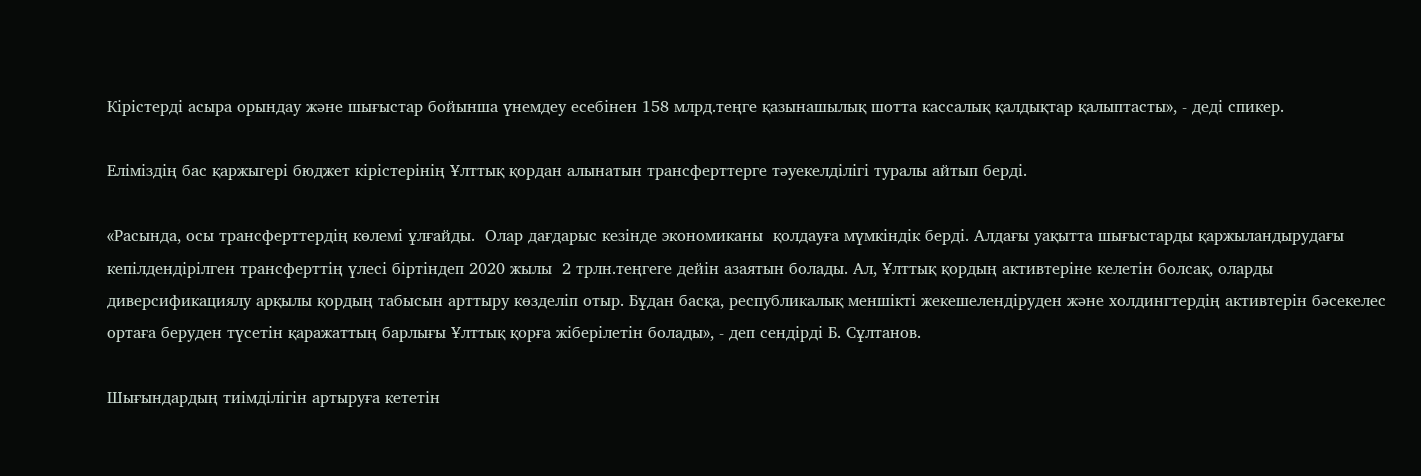Кірістерді асыра орындау және шығыстар бойынша үнемдеу есебінен 158 млрд.теңге қазынашылық шотта кассалық қалдықтар қалыптасты», - деді спикер.

Еліміздің бас қаржыгері бюджет кірістерінің Ұлттық қордан алынатын трансферттерге тәуекелділігі туралы айтып берді.

«Расында, осы трансферттердің көлемі ұлғайды.  Олар дағдарыс кезінде экономиканы  қолдауға мүмкіндік берді. Алдағы уақытта шығыстарды қаржыландырудағы кепілдендірілген трансферттің үлесі біртіндеп 2020 жылы  2 трлн.теңгеге дейін азаятын болады. Ал, Ұлттық қордың активтеріне келетін болсақ, оларды диверсификациялу арқылы қордың табысын арттыру көзделіп отыр. Бұдан басқа, республикалық меншікті жекешелендіруден және холдингтердің активтерін бәсекелес ортаға беруден түсетін қаражаттың барлығы Ұлттық қорға жіберілетін болады», - деп сендірді Б. Сұлтанов.

Шығындардың тиімділігін артыруға кететін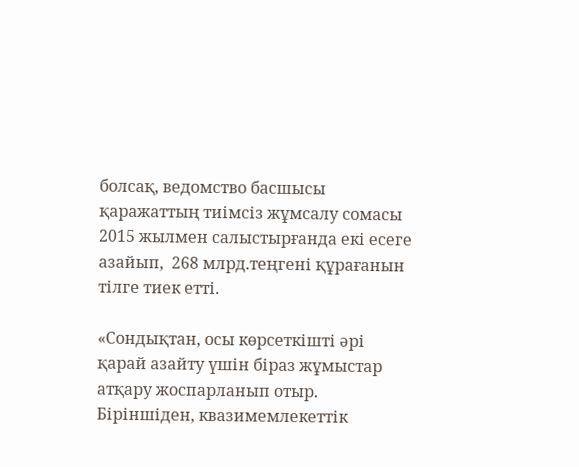болсақ, ведомство басшысы қаражаттың тиімсіз жұмсалу сомасы 2015 жылмен салыстырғанда екі есеге азайып,  268 млрд.теңгені құрағанын тілге тиек етті.

«Сондықтан, осы көрсеткішті әрі қарай азайту үшін біраз жұмыстар атқару жоспарланып отыр. Біріншіден, квазимемлекеттік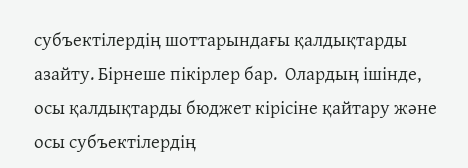субъектілердің шоттарындағы қалдықтарды азайту. Бірнеше пікірлер бар.  Олардың ішінде, осы қалдықтарды бюджет кірісіне қайтару және осы субъектілердің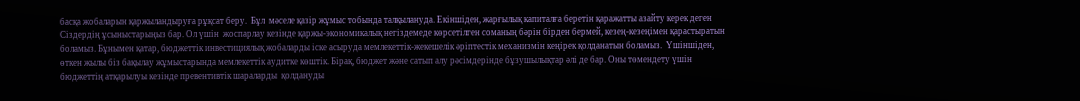басқа жобаларын қаржыландыруға рұқсат беру.  Бұл  мәселе қазір жұмыс тобында талқылануда. Екіншіден, жарғылық капиталға беретін қаражатты азайту керек деген Сіздердің ұсыныстарыңыз бар. Ол үшін  жоспарлау кезінде қаржы-экономикалық негіздемеде көрсетілген соманың бәрін бірден бермей, кезең-кезеңімен қарастыратын боламыз. Бұнымен қатар, бюджеттік инвестициялық жобаларды іске асыруда мемлекеттік-жекешелік әріптестік механизмін кеңірек қолданатын боламыз.  Үшіншіден, өткен жылы біз бақылау жұмыстарында мемлекеттік аудитке көштік. Бірақ, бюджет және сатып алу рәсімдерінде бұзушылықтар әлі де бар. Оны төмендету үшін бюджеттің атқарылуы кезінде превентивтік шараларды  қолдануды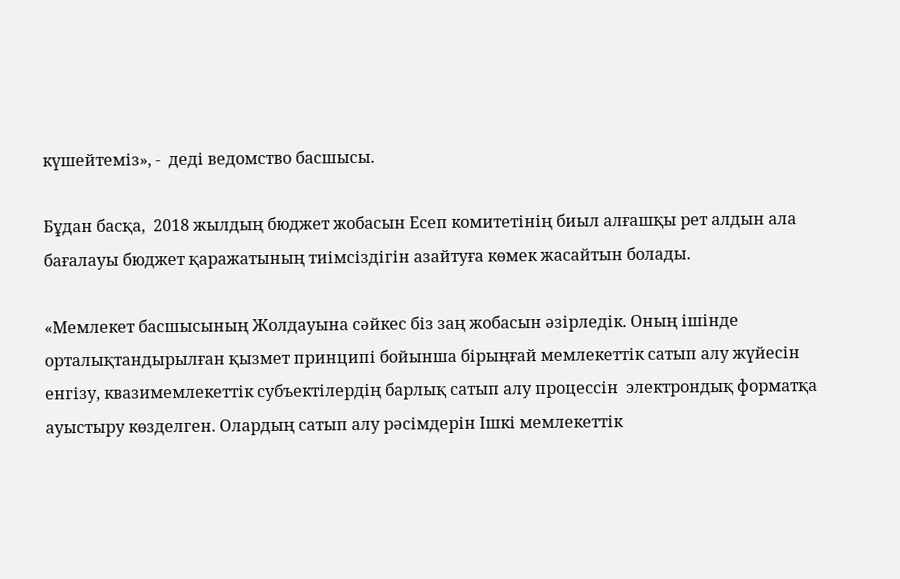күшейтеміз», -  деді ведомство басшысы.

Бұдан басқа,  2018 жылдың бюджет жобасын Есеп комитетінің биыл алғашқы рет алдын ала бағалауы бюджет қаражатының тиімсіздігін азайтуға көмек жасайтын болады.

«Мемлекет басшысының Жолдауына сәйкес біз заң жобасын әзірледік. Оның ішінде орталықтандырылған қызмет принципі бойынша бірыңғай мемлекеттік сатып алу жүйесін енгізу, квазимемлекеттік субъектілердің барлық сатып алу процессін  электрондық форматқа ауыстыру көзделген. Олардың сатып алу рәсімдерін Ішкі мемлекеттік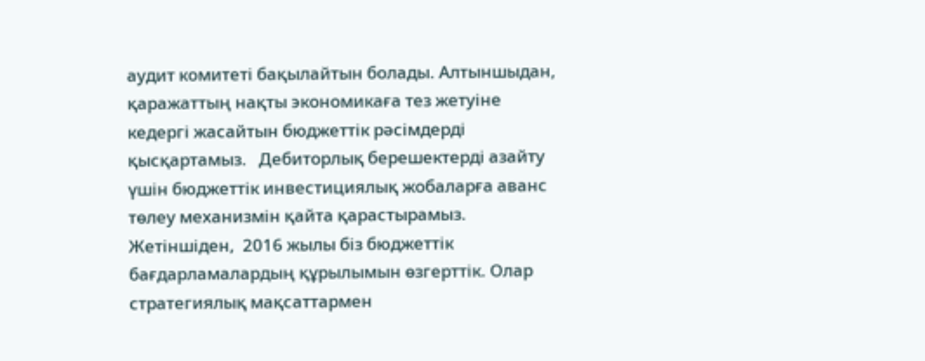аудит комитеті бақылайтын болады. Алтыншыдан, қаражаттың нақты экономикаға тез жетуіне кедергі жасайтын бюджеттік рәсімдерді қысқартамыз.   Дебиторлық берешектерді азайту үшін бюджеттік инвестициялық жобаларға аванс төлеу механизмін қайта қарастырамыз. Жетіншіден,  2016 жылы біз бюджеттік бағдарламалардың құрылымын өзгерттік. Олар стратегиялық мақсаттармен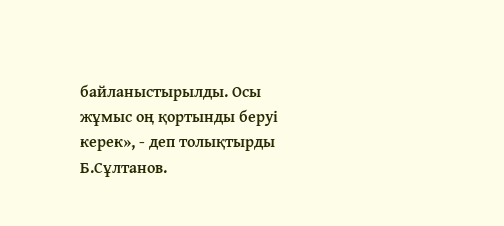байланыстырылды. Осы жұмыс оң қортынды беруі керек», - деп толықтырды Б.Сұлтанов.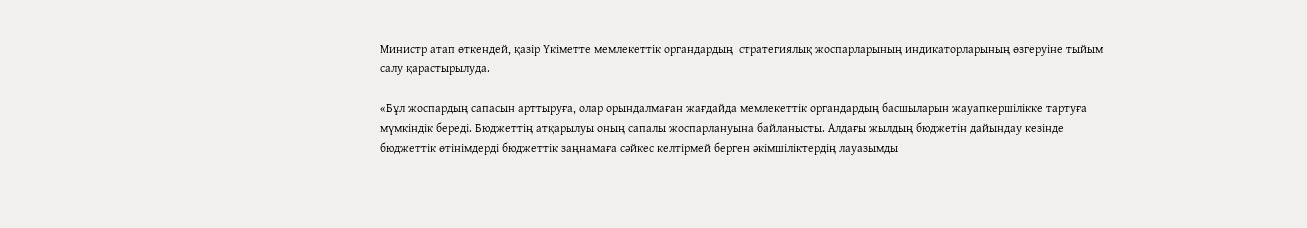Министр атап өткендей, қазір Үкіметте мемлекеттік органдардың  стратегиялық жоспарларының индикаторларының өзгеруіне тыйым салу қарастырылуда.

«Бұл жоспардың сапасын арттыруға, олар орындалмаған жағдайда мемлекеттік органдардың басшыларын жауапкершілікке тартуға мүмкіндік береді. Бюджеттің атқарылуы оның сапалы жоспарлануына байланысты. Алдағы жылдың бюджетін дайындау кезінде бюджеттік өтінімдерді бюджеттік заңнамаға сәйкес келтірмей берген әкімшіліктердің лауазымды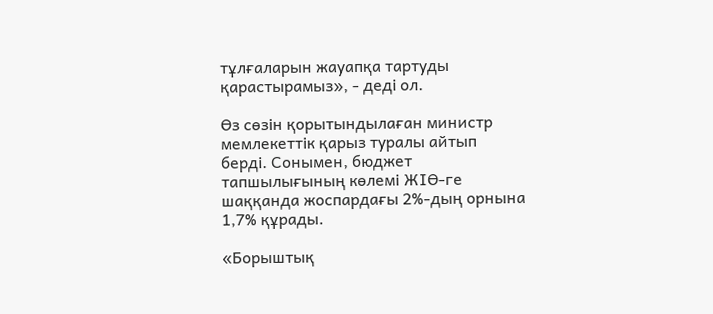тұлғаларын жауапқа тартуды  қарастырамыз», - деді ол.

Өз сөзін қорытындылаған министр мемлекеттік қарыз туралы айтып берді. Сонымен, бюджет тапшылығының көлемі ЖІӨ-ге шаққанда жоспардағы 2%-дың орнына 1,7% құрады.

«Борыштық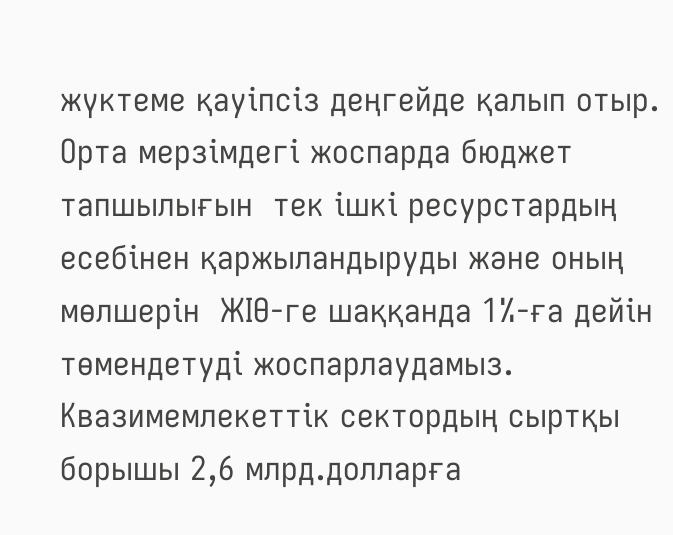жүктеме қауіпсіз деңгейде қалып отыр. Орта мерзімдегі жоспарда бюджет тапшылығын  тек ішкі ресурстардың есебінен қаржыландыруды және оның  мөлшерін  ЖІӨ-ге шаққанда 1%-ға дейін төмендетуді жоспарлаудамыз. Квазимемлекеттік сектордың сыртқы борышы 2,6 млрд.долларға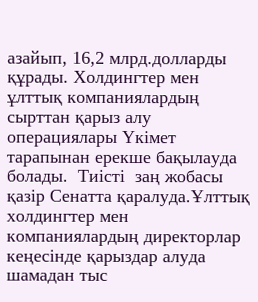азайып, 16,2 млрд.долларды құрады. Холдингтер мен ұлттық компаниялардың сырттан қарыз алу операциялары Үкімет тарапынан ерекше бақылауда болады.  Тиісті  заң жобасы қазір Сенатта қаралуда.Ұлттық холдингтер мен компаниялардың директорлар кеңесінде қарыздар алуда шамадан тыс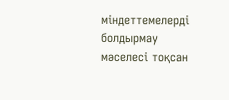міндеттемелерді болдырмау мәселесі тоқсан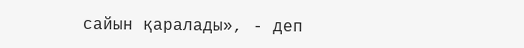сайын қаралады», - деп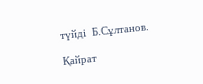түйді  Б.Сұлтанов.

Қайрат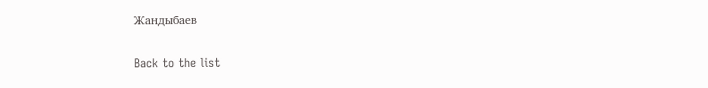Жандыбаев


Back to the list